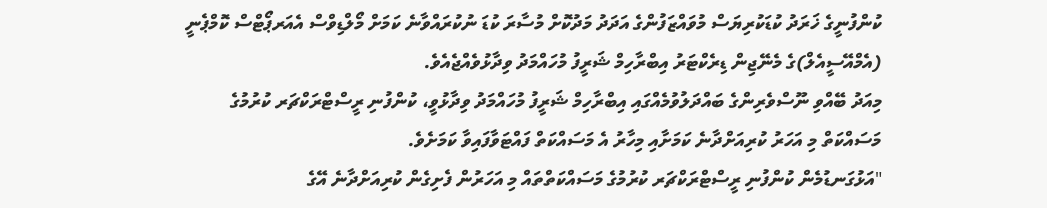ކުންފުނީގެ ޚަރަދު ކުޑަކުރިޔަސް މުވައްޒަފުންގެ އަދަދު މަދުކޮށް މުސާރަ ކުޑަ ނުކުރައްވާނެ ކަމަށް މޯލްޑިވްސް އެއަރޕޯޓްސް ކޮމްޕެނީ (އެމްއޭސީއެލް)ގެ މެނޭޖިން ޑިރެކްޓަރު އިބްރާހިމް ޝަރީފު މުހައްމަދު ވިދާޅުވެއްޖެއެވެ.
މިއަދު ބޭއްވި ނޫސްވެރިންގެ ބައްދަލުވުމެއްގައި އިބްރާހިމް ޝަރީފު މުހައްމަދު ވިދާޅުވީ، ކުންފުނި ރީސްޓްރަކްޗަރ ކުރުމުގެ މަސައްކަތް މި އަހަރު ކުރިއަށްދާނެ ކަމަށާއި މިހާރު އެ މަސައްކަތް ފައްޓަވާފައިވާ ކަމަށެވެ.
"އަޅުގަނޑުމެން ކުންފުނި ރީސްޓްރަކްޗަރ ކުރުމުގެ މަސައްކަތްތައް މި އަހަރުން ފެށިގެން ކުރިއަށްދާނެ އޭގެ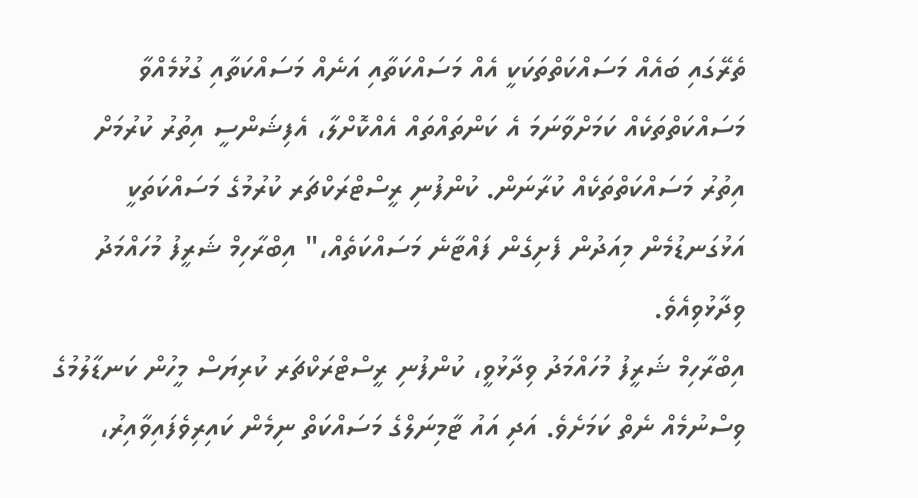ތެރޭގައި ބައެއް މަސައްކަތްތަކަކީ އެއް މަސައްކަތާއި އަނެއް މަސައްކަތާއި ގުޅުމެއްވާ މަސައްކަތްތަކެއް ކަމަށްވާނަމަ އެ ކަންތައްތައް އެއްކޮށްލާ، އެފިޝަންސީ އިތުރު ކުރުމަށް އިތުރު މަސައްކަތްތަކެއް ކުރާނަން. ކުންފުނި ރީސްޓްރަކްޗަރ ކުރުމުގެ މަސައްކަތަކީ އަޅުގަނޑުމެން މިއަދުން ފެށިގެން ފައްޓާނެ މަސައްކަތެއް،" އިބްރާހިމް ޝަރީފު މުހައްމަދު ވިދާޅުވިއެވެ.
އިބްރާހިމް ޝަރީފު މުހައްމަދު ވިދާޅުވީ، ކުންފުނި ރީސްޓްރަކްޗަރ ކުރިޔަސް މީހުން ކަނޑާލުމުގެ ވިސްނުމެއް ނެތް ކަމަށެވެ. އަދި އައު ޓާމިނަލްގެ މަސައްކަތް ނިމެން ކައިރިވެފައިވާއިރު،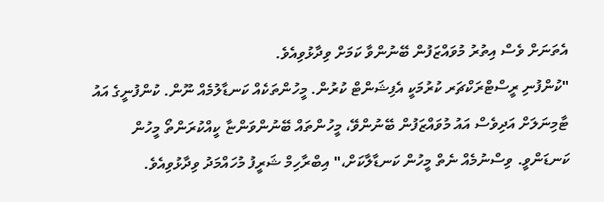އެތަނަށް ވެސް އިތުރު މުވައްޒަފުން ބޭނުންވާ ކަމަށް ވިދާޅުވިއެވެ.
"ކުންފުނި ރީސްޓްރަކްޗަރ ކުރުމަކީ އެފިޝަންޓް ކުރުން. މީހުންތަކެއް ކަނޑާލުމެއް ނޫން. ކުންފުނީގެ އައު ޓާމިނަލަށް އަދިވެސް އައު މުވައްޒަފުން ބޭނުންވޭ، މީހުންތައް ބޭނުންވަންޏާ ކީއްކުރަންތޯ މީހުން ކަނޑަންވީ. ވިސްނުމެއް ނެތް މީހުން ކަނޑާލާކަށް،" އިބްރާހިމް ޝަރީފު މުހައްމަދު ވިދާޅުވިއެވެ.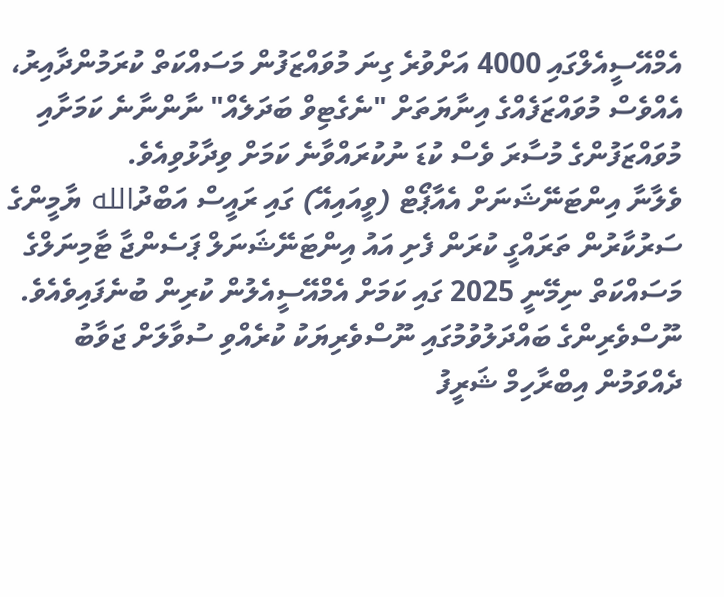އެމްއޭސީއެލްގައި 4000 އަށްވުރެ ގިނަ މުވައްޒަފުން މަސައްކަތް ކުރަމުންދާއިރު، އެއްވެސް މުވައްޒަފެއްގެ އިނާޔަތަށް "ނެގެޓިވް ބަދަލެއް" ނާންނާނެ ކަމަށާއި މުވައްޒަފުންގެ މުސާރަ ވެސް ކުޑަ ނުކުރައްވާނެ ކަމަށް ވިދާޅުވިއެވެ.
ވެލާނާ އިންޓަނޭޝަނަށް އެއާޕޯޓް (ވީއައިއޭ) ގައި ރައީސް އަބްދުالله ޔާމީންގެ ސަރުކާރުން ތަރައްގީ ކުރަން ފެށި އައު އިންޓަނޭޝަނަލް ޕަސެންޖާ ޓާމިނަލްގެ މަސައްކަތް ނިމޭނީ 2025 ގައި ކަމަށް އެމްއޭސީއެލުން ކުރިން ބުނެފައިވެއެވެ.
ނޫސްވެރިންގެ ބައްދަލުވުމުގައި ނޫސްވެރިޔަކު ކުރެއްވި ސުވާލަށް ޖަވާބު ދެއްވަމުން އިބްރާހިމް ޝަރީފު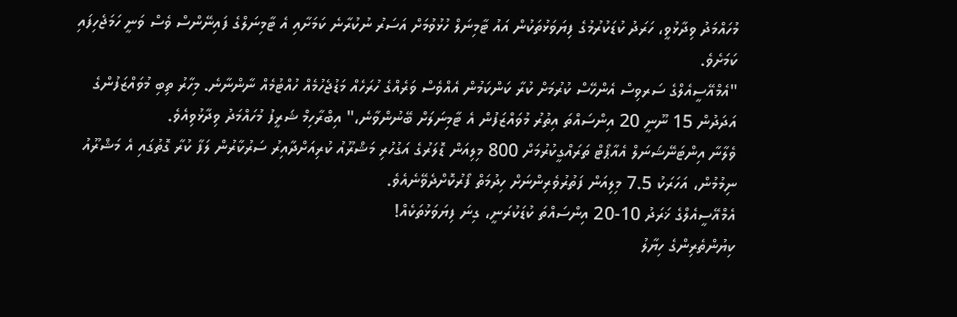މުހައްމަދު ވިދާޅުވީ، ހަރަދު ކުޑަކުރުމުގެ ފިޔަވަޅުތަކުން އައު ޓާމިނަލް ހުޅުވުމަށް އަސަރު ނުކުރާނެ ކަމަށާއި އެ ޓާމިނަލްގެ ފައިނޭންސް ވެސް ވަނީ ހަމަޖެހިފައި ކަމަށެވެ.
"އެމްއޭސީއެލްގެ ސަރވިސް އެންހޭސް ކުރުމަށް ކުރާ ކަންކަމުން އެއްވެސް ވަރެއްގެ ހުރަހެއް މަޑުޖެހުމެއް ހުއްޓުމެއް ނާންނާނެ. މިހާރު ތިބި މުވައްޒަފުންގެ އަދަދުން 15 ނޫނީ 20 އިންސައްތަ އިތުރު މުވައްޒަފުން އެ ޓާމިނަލަށް ބޭނުންވާނެ،" އިބްރާހިމް ޝަރީފު މުހައްމަދު ވިދާޅުވިއެވެ.
ވެލާނާ އިންޓަނޭޝަނަލް އެއާޕޯޓް ތަރައްގީކުރުމަށް 800 މިލިއަން ޑޮލަރުގެ އަގުހުރި މަޝްރޫއު ކުރިއަށްދާއިރު ސަރުކާރުން ލަފާ ކުރާ ގޮތުގައި އެ މަޝްރޫއު ނިމުމުން، އަހަރަކު 7.5 މިލިއަން ފަތުރުވެރިންނަށް ހިދުމަތް ފޯރުކޮށްދެވޭނެއެވެ.
އެމްއޭސީއެލްގެ ޚަރަދު 10-20 އިންސައްތަ ކުޑަކުރަނީ، ގިނަ ފިޔަވަޅުތަކެއް!
ކިޔުންތެރިންގެ ހިޔާލު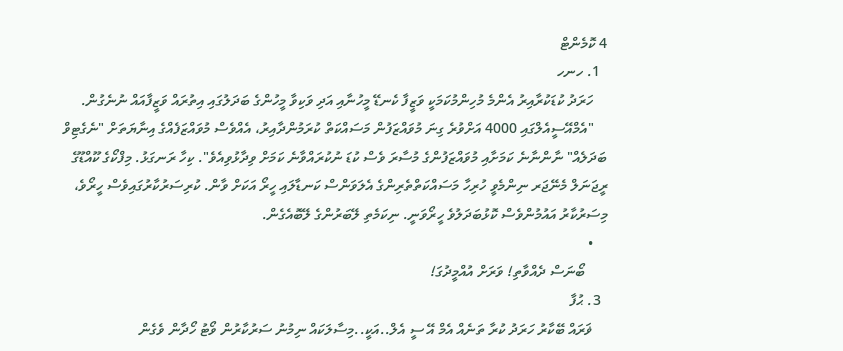4 ކޮމެންޓް
  1. ހނހ
    ހަރަދު ކުޑަކުރާއިރު އެންމެ މުހިންމުކަމަކީ ވަޒީފާ ކެނޑޭ މީހުނާއި އަދި ވަކިވާ މީހުންގެ ބަދަލުގައި އިތުރައް ވަޒީފާއައް ނުނެގުން.
    "އެމްއޭސީއެލްގައި 4000 އަށްވުރެ ގިނަ މުވައްޒަފުން މަސައްކަތް ކުރަމުންދާއިރު، އެއްވެސް މުވައްޒަފެއްގެ އިނާޔަތަށް "ނެގެޓިވް ބަދަލެއް" ނާންނާނެ ކަމަށާއި މުވައްޒަފުންގެ މުސާރަ ވެސް ކުޑަ ނުކުރައްވާނެ ކަމަށް ވިދާޅުވިއެވެ". ކިހާ ރަނގަޅު. މިފްކޯގެ ކޫއްޑޫގެ ރީޖަނަލް މެނޭޖަރ ނިންމެވީ ހުރިހާ މަސައްކަތްތެރިންގެ އެލަވަންސް ކަނޑާލައި ހީރޯ އަކަށް ވާން. ކުރިސަރުކާރުގައިވެސް ހީރޯވެ، މިސަރުކާރު އައުމުންވެސް ކޮޅުބަދަލުވެ ހީރޯވަނީ. ނިކަމެތި ލޭބަރުންގެ ލޭބޮއެގެން.
    •
      ބޯނަސް ދެއްވާތި! ވަރަށް އުއްމީދުގަ!
  3. ޙުފާ
    ޥަރައް ބޭކާރު ހަރަދު ކުރާ ތަނެއް އެމް އޭ ސީ އެލް..އަކީ..މިސާލަކައް ނިމުނު ސަރުކާރުން ވޯޓު ހޯދާން ވެގެން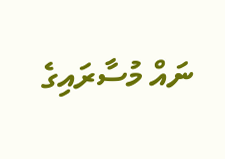ނައް މުސާރައިގެ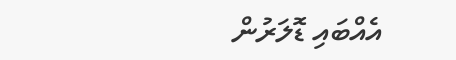އެއްބައި ޑޮލަރުން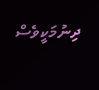ދިނުމަކީވެސް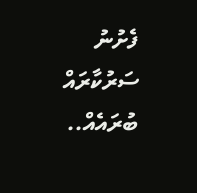ފެށުނު ސަރުކާރައް ބުރައެއް..